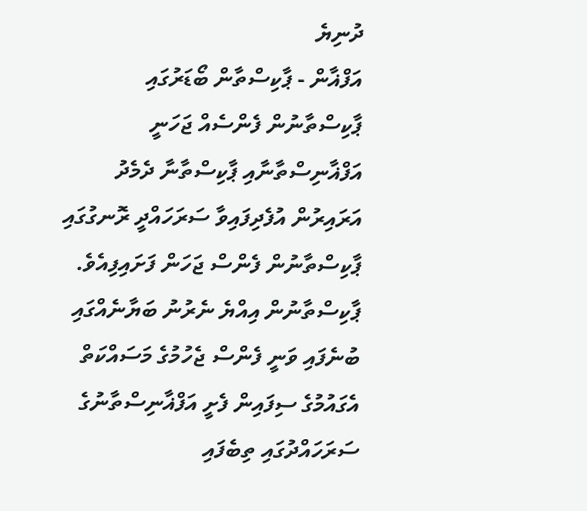ދުނިޔެ
އަފްޣާން - ޕާކިސްތާން ބޯޑަރުގައި ޕާކިސްތާނުން ފެންސެއް ޖަހަނީ
އަފްޣާނިސްތާނާއި ޕާކިސްތާނާ ދެމެދު އަރައިރުން އުފެދިފައިވާ ސަރަހައްދީ ރޮނގުގައި ޕާކިސްތާނުން ފެންސް ޖަހަން ފަށައިފިއެވެ.
ޕާކިސްތާނުން އިއްޔެ ނެރުނު ބަޔާނެއްގައި ބުނެފައި ވަނީ ފެންސް ޖެހުމުގެ މަސައްކަތް އެގައުމުގެ ސިފައިން ފެށީ އަފްޣާނިސްތާނުގެ ސަރަހައްދުގައި ތިބެފައި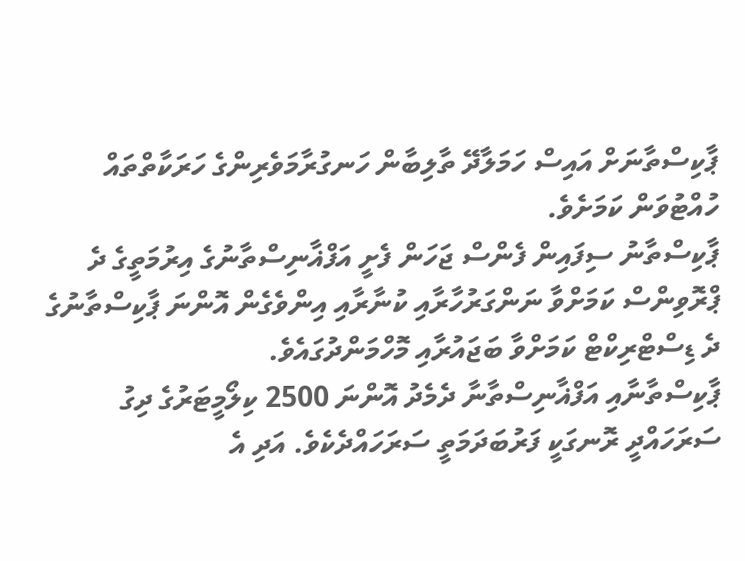ޕާކިސްތާނަށް އައިސް ހަމަލާދޭ ތާލިބާން ހަނގުރާމަވެރިންގެ ހަރަކާތްތައް ހުއްޓުވަން ކަމަށެވެ.
ޕާކިސްތާނު ސިފައިން ފެންސް ޖަހަން ފެށީ އަފްޣާނިސްތާނުގެ އިރުމަތީގެ ދެ ޕްރޮވިންސް ކަމަށްވާ ނަންގަރުހާރާއި ކުނާރާއި އިންވެގެން އޮންނަ ޕާކިސްތާނުގެ ދެ ޑިސްޓްރިކްޓް ކަމަށްވާ ބަޖައުރާއި މޮހްމަންދުގައެވެ.
ޕާކިސްތާނާއި އަފްޣާނިސްތާނާ ދެމެދު އޮންނަ 2500 ކިލޯމީޓަރުގެ ދިގު ސަރަހައްދީ ރޮނގަކީ ފަރުބަދަމަތީ ސަރަހައްދެކެވެ. އަދި އެ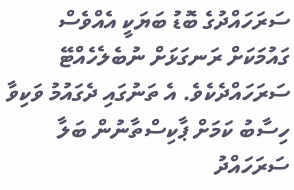ސަރަހައްދުގެ ބޮޑު ބަޔަކީ އެއްވެސް ގައުމަކަށް ރަނގަޅަށް ނުބެލެހެއްޓޭ ސަރަހައްދެކެވެ. އެ ތަނުގައި ދެގައުމު ވަކިވާ ހިސާބު ކަމަށް ޕާކިސްތާނުން ބަލާ ސަރަހައްދު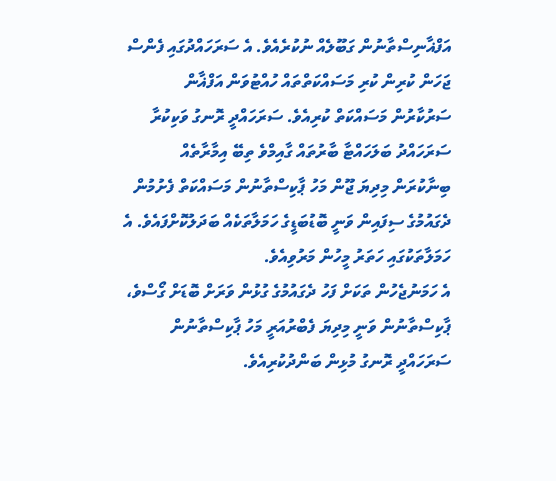އަފްޣާނިސްތާނުން ގަބޫލެއް ނުކުރެއެވެ. އެ ސަރަހައްދުގައި ފެންސް ޖަހަން ކުރިން ކުރި މަސައްކަތްތައް ހުއްޓުވަން އަފްޣާން ސަރުކާރުން މަސައްކަތް ކުރިއެވެ. ސަރަހައްދީ ރޮނގު ވަކިކުރާ ސަރަހައްދު ބަލަހައްޓާ ބާރުތައް ގާއިމްވެ ތިބޭ އިމާރާތެއް ބިނާކުރަން މިދިޔަ ޖޫން މަހު ޕާކިސްތާނުން މަސައްކަތް ފެށުމުން ދެގައުމުގެ ސިފައިން ވަނީ ބޮޑުބަޑީގެ ހަމަލާތަކެއް ބަދަލުކޮށްފައެވެ. އެ ހަމަލާތަކުގައި ހަތަރު މީހުން މަރުވިއެވެ.
އެ ހަމަނުޖެހުން ތަކަށް ފަހު ދެގައުމުގެ ގުޅުން ވަރަށް ބޮޑަށް ގޯސްވެ، ޕާކިސްތާނުން ވަނީ މިދިޔަ ފެބްރުއަރީ މަހު ޕާކިސްތާނުން ސަރަހައްދީ ރޮނގު މުޅިން ބަންދުކުރިއެވެ.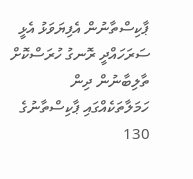ޕާކިސްތާނުން އެފިޔަވަޅު އެޅީ ސަރަހައްދީ ރޮނގު ހުރަސްކޮށް ތާލިބާނުން ދިން ހަމަލާތަކެއްގައި ޕާކިސްތާނުގެ 130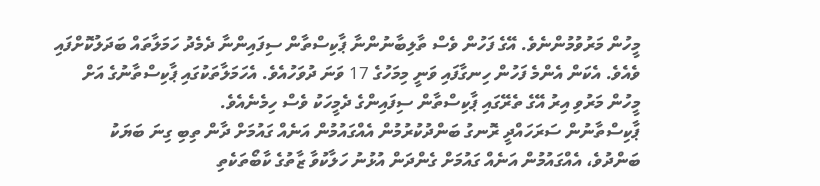މީހުން މަރުވުމުންނެވެ. އޭގެ ފަހުން ވެސް ތާލިބާނުންނާ ޕާކިސްތާން ސިފައިންނާ ދެމެދު ހަމަލާތައް ބަދަލުކޮށްފައި ވެއެވެ. އެކަން އެންމެ ފަހުން ހިނގާފައި ވަނީ މިމަހުގެ 17 ވަނަ ދުވަހުއެވެ. އެހަމަލާތަކުގައި ޕާކިސްތާނުގެ އަށް މީހުން މަރުވި އިރު އޭގެ ތެރޭގައި ޕާކިސްތާން ސިފައިންގެ ދެމީހަކު ވެސް ހިމެނެއެވެ.
ޕާކިސްތާނުން ސަރަހައްދީ ރޮނގު ބަންދުކުރުމުން އެއްގައުމުން އަނެއް ގައުމަށް ދާން ތިބި ގިނަ ބަޔަކު ބަންދުވެ، އެއްގައުމުން އަނެއް ގައުމަށް ގެންދަން އުޅުނު ހަލާކުވާ ޒާތުގެ ކާބޯތަކެތި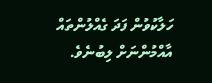ހަލާކުވުން ފަދަ ގެއްލުންތައް އާއްމުންނަށް ލިބުނެވެ.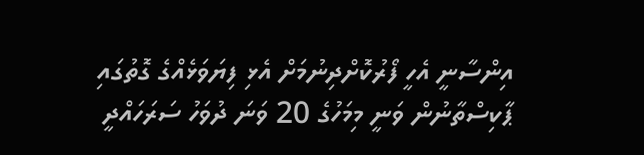އިންސާނީ އެހީ ފޯރުކޮށްދިނުމަށް އެޅި ފިޔަވަޅެއްގެ ގޮތުގައި ޕާކިސްތާނުން ވަނީ މިމަހުގެ 20 ވަނަ ދުވަހު ސަރަހައްދީ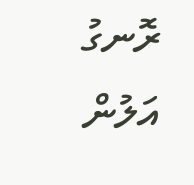ރޮނގު އަލުން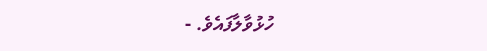ހުޅުވާލާފައެވެ. -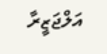އަލްޖަޒީރާ